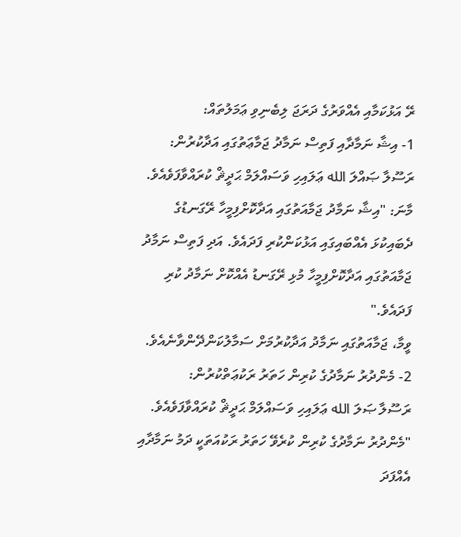ރޭ އަޅުކަމާއި އެއްވަރުގެ ދަރަޖަ ލިބެނިވި ޢަމަލުތައް:
1- އިޝާ ނަމާދާއި ފަތިސް ނަމާދު ޖަމާޢަތުގައި އަދާކުރުން:
ރަސޫލާ ޞައްލަ الله ޢަލައިހި ވަސައްލަމް ޙަދީޘް ކުރައްވާފަވެއެވެ.
މާނަ: "އިޝާ ނަމާދު ޖަމާއަތުގައި އަދާކޮށްފިމީހާ ރޭގަނޑުގެ ދެބައިކުޅަ އެއްބައިގައި އަޅުކަންކުރި ފަދައެވެ. އަދި ފަތިސް ނަމާދު ޖަމާއަތުގައި އަދާކޮށްފިމީހާ މުޅި ރޭގަނޑު އެއްކޮށް ނަމާދު ކުރި ފަދައެވެ."
ވީމާ، ޖަމާއަތުގައި ނަމާދު އަދާކުރުމަށް ސަމާލުކަންދޭންވާނެއެވެ.
2- މެންދުރު ނަމާދުގެ ކުރިން ހަތަރު ރަކުޢަތްކުރުން:
ރަސޫލާ ޞަލަ الله ޢަލައިހި ވަސައްލަމް ޙަދީޘް ކުރައްވާފަވެއެވެ. "މެންދުރު ނަމާދުގެ ކުރިން ކުރެވޭ ހަތަރު ރަކުއަތަކީ ދަމު ނަމާދާއި އެއްފަދަ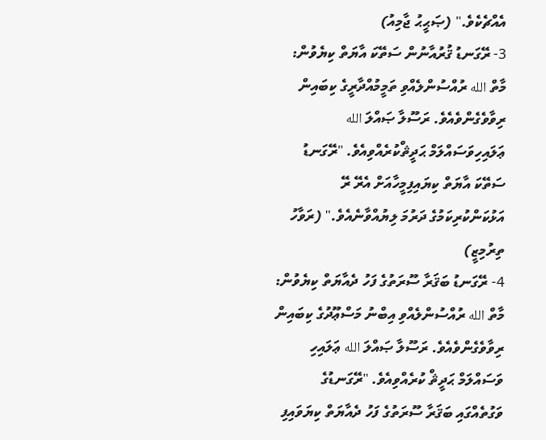އެއްޗެކެވެ." (ޞަޙީޙު ޖާމިއު)
3- ރޭގަނޑު ޤުރުއާނުން ސަތޭކަ އާޔަތް ކިޔެވުން:
މާތް الله ރުއްސުންލެއްވި ތަމީމުއްދާރީގެ ކިބައިން ރިވާވެގެންވެއެވެ. ރަސޫލާ ޞައްލަ الله ޢަލައިހިވަސައްލަމް ޙަދީޘްކުރެއްވިއެވެ. "ރޭގަނޑު ސަތޭކަ އާޔަތް ކިޔައިފިމީހާއަށް އެރޭ ރޭ އަޅުކަންކުރިކަމުގެ ދަރުމަ ލިޔުއްވާނެއެވެ." (ރަވާހު ތިރުމިޒީ)
4- ރޭގަނޑު ބަޤަރާ ސޫރަތުގެ ފަހު ދެއާޔަތް ކިޔެވުން:
މާތް الله ރުއްސުންލެއްވި އިބްނު މަސްޢޫދުގެ ކިބައިން ރިވާވެގެންވެއެވެ. ރަސޫލާ ޞައްލަ الله ޢަލައިހި ވަސައްލަމް ޙަދީޘް ކުރެއްވިއެވެ. "ރޭގަނޑުގެ ވަގުތެއްގައި ބަޤަރާ ސޫރަތުގެ ފަހު ދެއާޔަތް ކިޔަވައިފި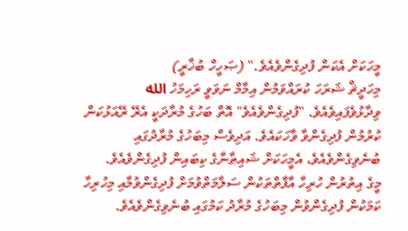މީހަކަށް އެކަން ފުދިގެންވެއެވެ." (ޞަހީހް ބުޚާރީ)
މިހަދީޘް ޝަރަހަ ކުރައްވަމުން އިމާމް ނަވަވީ ރަހިމަހު الله ވިދާޅުވެފައިވެއެވެ. "ފުދިގެންވެއެވެ" އޮތް ބަހުގެ މުރާދަކީ އެރޭ ރޭއަޅުކަން ކުރުމުން ފުދިގެންވާ ވާހަކައެވެ. އަދިވެސް މިބަހުގެ މުރާދުގައި ބުނެވިގެންވެއެވެ، އެމީހަކަށް ޝައިޠާނާގެ ކިބައިން ފުދިގެންވެއެވެ.
މީގެ އިތުރުން ހުރިހާ އާފާތްތަކުން ސަލާމަތްވުމަށް ފުދިގެންވުމާއި މިހުރިހާ ކަމަކުން ފުދިގެންވުން މިބަހުގެ މުރާދު ކަމުގައި ބުނެވިގެންވެއެވެ.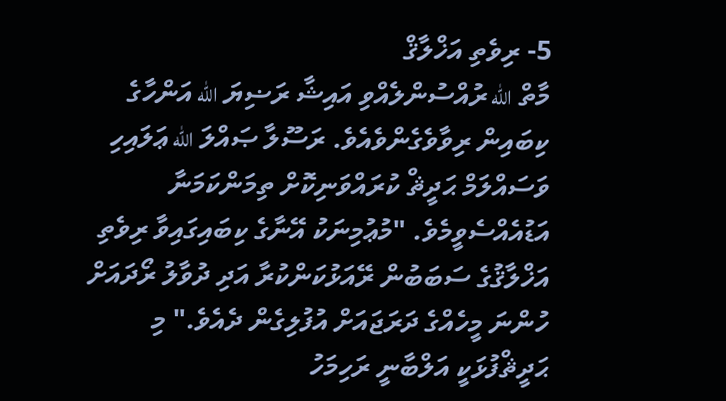5- ރިވެތި އަޚްލާޤް
މާތް الله ރުއްސުންލެއްވި އައިޝާ ރަޟިޔަ الله އަންހާގެ ކިބައިން ރިވާވެގެންވެއެވެ. ރަސޫލާ ޞައްލަ الله ޢަލައިހި ވަސައްލަމް ޙަދީޘް ކުރައްވަނިކޮށް ތިމަންކަމަނާ އަޑުއެއްސެވީމެވެ. "މުޢުމިނަކު އޭނާގެ ކިބައިގައިވާ ރިވެތި އަޚްލާޤުގެ ސަބަބުން ރޭއަޅުކަންކުރާ އަދި ދުވާލު ރޯދައަށް ހުންނަ މީހެއްގެ ދަރަޖައަށް އުފުލިގެން ދެއެވެ." މި ޙަދީޘްފުޅަކީ އަލްބާނީ ރަހިމަހު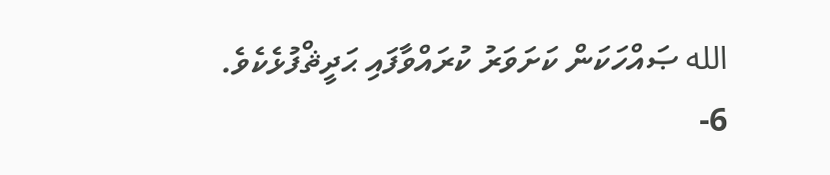الله ޞައްހަކަން ކަށަވަރު ކުރައްވާފައި ޙަދީޘްފުޅެކެވެ.
6-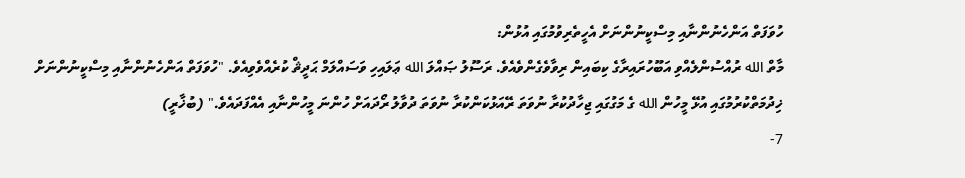ހުވަފަތް އަންހެނުންނާއި މިސްކީނުންނަށް އެހީތެރިވުމުގައި އުޅުން:
މާތް الله ރުއްސުންލެއްވި އަބޫހުރައިރާގެ ކިބައިން ރިވާވެގެންވެއެވެ. ރަސޫލު ޞައްލަ الله ޢަލައިހި ވަސައްލަމް ޙަދީޘް ކުރެއްވެވިއެވެ. "ހުވަފަތް އަންހެނުންނާއި މިސްކީނުންނަށް ޚިދުމަތްކުރުމުގައި އުޅޭ މީހުން الله ގެ މަގުގައި ޖިހާދުކުރާ ނުވަތަ ރޭއަޅުކަންކުރާ ނުވަތަ ދުވާލު ރޯދައަށް ހުންނަ މީހުންނާއި އެއްފަދައެވެ." (ބުޚާރީ)
7-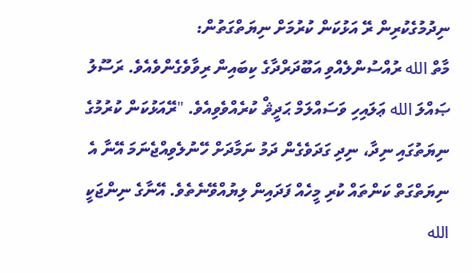ނިދުމުގެކުރިން ރޭ އަޅުކަން ކުރުމަށް ނިޔަތްގަތުން:
މާތް الله ރުއްސުންލެއްވި އަބޫދަރްދާގެ ކިބައިން ރިވާވެގެންވެއެވެ. ރަސޫލު ޞައްލަ الله ޢަލައިހި ވަސައްލަމް ޙަދީޘް ކުރެއްވެވިއެވެ. "ރޭއަޅުކަން ކުރުމުގެ ނިޔަތުގައި ނިދާ، ނިދި ގަދަވެގެން ދަމު ނަމާދަށް ހޭނުލެވިއްޖެނަމަ އޭނާ އެ ނިޔަތްގަތް ކަންތައް ކުރި މީހެއް ފަދައިން ލިޔުއްވޭނެތެވެ. އޭނާގެ ނިންޖަކީ الله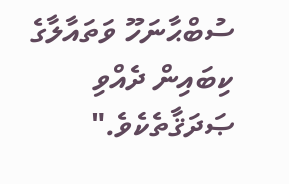ސުބްޙާނަހޫ ވަތައާލާގެ ކިބައިން ދެއްވި ޞަދަޤާތެކެވެ."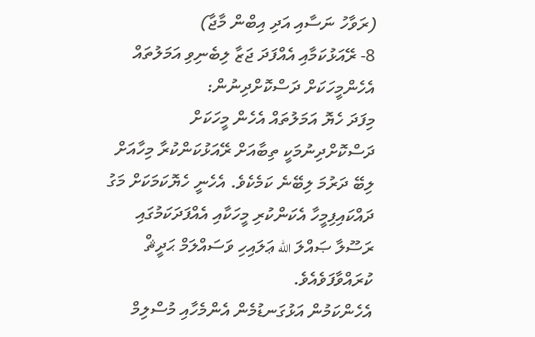(ރަވާހު ނަސާއި އަދި އިބްން މާޖާ)
8- ރޭއަޅުކަމާއި އެއްފަދަ ޖަޒާ ލިބެނިވި އަމަލުތައް އެހެންމީހަކަށް ދަސްކޮށްދިނުން:
މިފަދަ ހެޔޮ އަމަލުތައް އެހެން މީހަކަށް ދަސްކޮށްދިނުމަކީ ތިބާއަށް ރޭއަޅުކަންކުރާ މިހާއަށް ލިބޭ ދަރުމަ ލިބޭނެ ކަމެކެވެ. އެހެނީ ހެޔޮކަމަކަށް މަގު ދައްކައިފިމީހާ އެކަންކުރި މީހަކާއި އެއްފަދަކަމުގައި ރަސޫލާ ޞައްލަ الله ޢަލައިހި ވަސައްލަމް ޙަދީޘް ކުރައްވާފަވެއެވެ.
އެހެންކަމުން އަޅުގަނޑުމެން އެންމެހާއި މުސްލިމް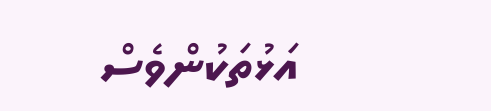އަޅުތަކުންވެސް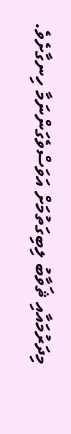މިދަރުމައާއި ޘަވާބު ލިބިގަތުމަށް އަވަސްވެގަންނަމާ ހިނގާށެވެ.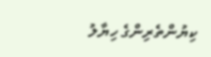ކިޔުންތެރިންގެ ހިޔާލު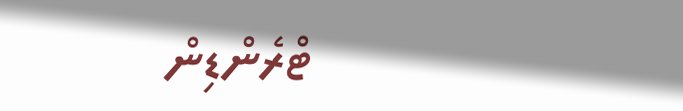ޓްރެންޑިން